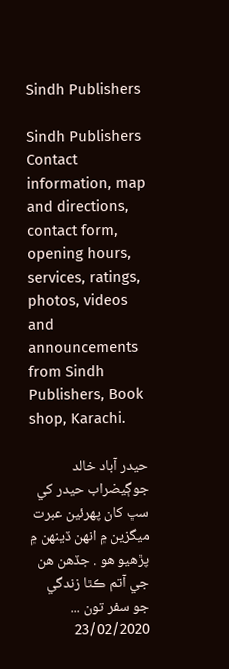Sindh Publishers

Sindh Publishers Contact information, map and directions, contact form, opening hours, services, ratings, photos, videos and announcements from Sindh Publishers, Book shop, Karachi.

حيدر آباد خالد جوڳيضراب حيدر کي سڀ کان پهرئين عبرت ميگزين ۾ انهن ڏينهن ۾ پڙهيو هو . جڏهن هن جي آتم ڪٿا زندگي جو سفر تون ...
23/02/2020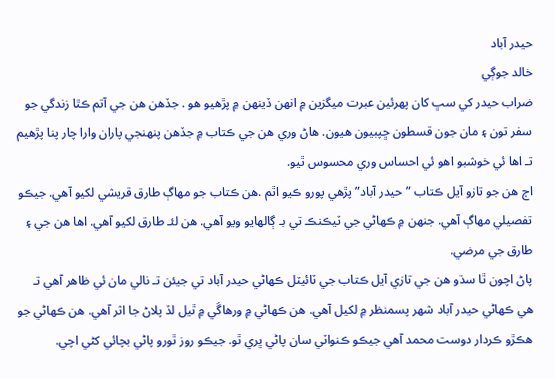حيدر آباد
خالد جوڳي
ضراب حيدر کي سڀ کان پهرئين عبرت ميگزين ۾ انهن ڏينهن ۾ پڙهيو هو . جڏهن هن جي آتم ڪٿا زندگي جو سفر تون ۽ مان جون قسطون ڇپبيون هيون. هاڻ وري هن جي ڪتاب ۾ جڏهن پنهنجي پاران وارا چار پنا پڙهيم تـ اها ئي خوشبو اهو ئي احساس وري محسوس ٿيو.
اڄ هن جو تازو آيل ڪتاب ”حيدر آباد” پڙهي پورو ڪيو اٿم .هن ڪتاب جو مهاڳ طارق قريشي لکيو آهي. جيڪو تفصيلي مهاڳ آهي. جنهن ۾ ڪهاڻي جي ٽيڪنڪ تي بـ ڳالهايو ويو آهي. هن لئـ طارق لکيو آهي. اها هن جي ۽ طارق جي مرضي.
پاڻ اچون ٿا سڌو هن جي تازي آيل ڪتاب جي ٽائيٽل ڪهاڻي حيدر آباد تي جيئن تـ نالي مان ئي ظاهر آهي تـ هي ڪهاڻي حيدر آباد شهر پسمنظر ۾ لکيل آهي. هن ڪهاڻي ۾ ورهاڱي ۾ ٿيل لڏ پلاڻ جا اثر آهي. هن ڪهاڻي جو هڪڙو ڪردار دوست محمد آهي جيڪو ڪنواٽي سان پاڻي ڀري ٿو. جيڪو روز ٿورو پاڻي بچائي کڻي اچي.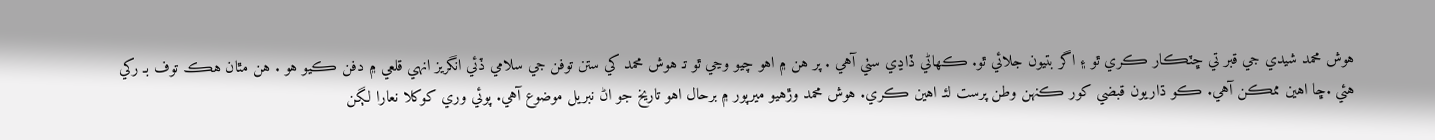هوش محمد شيدي جي قبر تي ڇٽڪار ڪري ٿو ۽ اگر بتيون جلائي ٿو. ڪهاڻي ڏاڍي سٺي آهي . پر هن ۾ اهو چيو وڃي ٿو تـ هوش محمد کي ستن توفن جي سلامي ڏئي انگريز انهي قلعي ۾ دفن ڪيو هو . هن مٿان هڪ توف بـ رکي هئي .ڇا اهين ممڪن آهي. ڪو ڌاريون قبضي کور ڪنهن وطن پرست لئـ اهين ڪري. هوش محمد وڙهيو ميرپور ۾ برحال اهو تاريخ جو اڻ نبريل موضوع آهي. پوئي وري کوکلا نعارا لڳن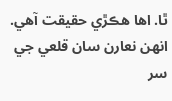ٿا. اها هڪڙي حقيقت آهي. انهن نعارن سان قلعي جي سر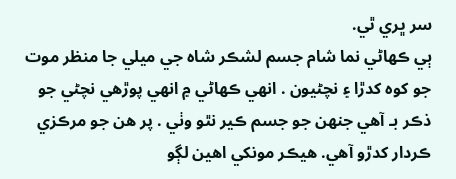سر ڀري ٿي.
ٻي ڪهاڻي نما شام جسم لشڪر شاه جي ميلي جا منظر موت جو کوه کدڙا ۽ نچڻيون . انهي ڪهاڻي ۾ انهي پوڙهي نچڻي جو ذڪر بـ آهي جنهن جو جسم ڪير نٿو وٺي . پر هن جو مرڪزي ڪردار کدڙو آهي. هيڪر مونکي اهين لڳو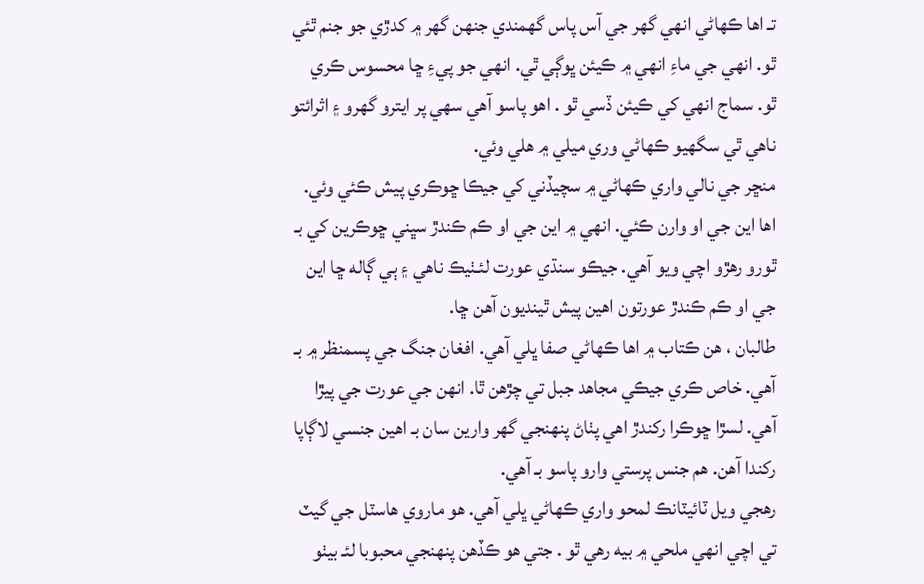تـ اها ڪهاڻي انهي گهر جي آس پاس گهمندي جنهن گهر ۾ کدڙي جو جنم ٿئي ٿو. انهي جي ماءِ انهي ۾ ڪيئن ڀوڳي ٿي. انهي جو پيءِ ڇا محسوس ڪري ٿو. سماج انهي کي ڪيئن ڏسي ٿو . اهو پاسو آهي سهي پر ايترو گهرو ۽ اثرائتو ناهي ٿي سگهيو ڪهاڻي وري ميلي ۾ هلي وئي.
منڇر جي نالي واري ڪهاڻي ۾ سچيڏني کي جيڪا ڇوڪري پيش ڪئي وئي. اها اين جي او وارن ڪئي. انهي ۾ اين جي او ڪم ڪندڙ سڀني ڇوڪرين کي بـ ٿورو رهڙو اچي ويو آهي. جيڪو سنڌي عورت لئـٺيڪ ناهي ۽ ٻي ڳاله ڇا اين جي او ڪم ڪندڙ عورتون اهين پيش ٿينديون آهن ڇا.
طالبان ، هن ڪتاب ۾ اها ڪهاڻي صفا ڀلي آهي. افغان جنگ جي پسمنظر ۾ بـ آهي. خاص ڪري جيڪي مجاهد جبل تي چڙهن ٿا. انهن جي عورت جي پيڙا آهي. لسڙا ڇوڪرا رکندڙ اهي پٺاڻ پنهنجي گهر وارين سان بـ اهين جنسي لاڳاپا رکندا آهن. هم جنس پرستي وارو پاسو بـ آهي.
رهجي ويل ٽائيٽانڪ لمحو واري ڪهاڻي ڀلي آهي. هو ماروي هاسٽل جي گيٽ تي اچي انهي ملحي ۾ بيه رهي ٿو . جتي هو ڪڏهن پنهنجي محبوبا لئـ بيٺو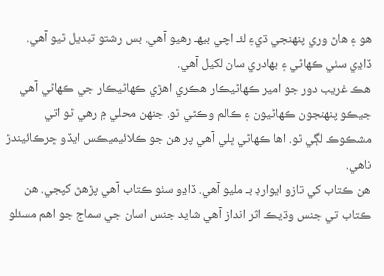هو ۽ هاڻ وري پنهنجي ڌيءِ لئـ اچي بيهـ رهيو آهي. بس رشتو تبديل ٿيو آهي. ڏاڍي سٺي ڪهاڻي ۽ بهادري سان لکيل آهي.
هڪ غريب دور جو امير ڪهاڻيڪار هڪري اهڙي ڪهاڻيڪار جي ڪهاڻي آهي جيڪو پنهنجون ڪهاڻيون ۽ ڪالم وڪڻي ٿو. جنهن محلي ۾ رهي ٿو اتي مشڪوڪ لڳي ٿو. اها ڪهاڻي ڀلي آهي پر هن جو ڪلائيميڪس ايڏو ڇرڪائيندڙ ناهي.
هن ڪتاب کي تازو ايوارڊ بـ مليو آهي. ڏاڍو سٺو ڪتاب آهي پڙهڻ کپجي. هن ڪتاب تي جنس وڌيڪ اثر انداز آهي شايد جنس اسان جي سماج جو اهم مسئلو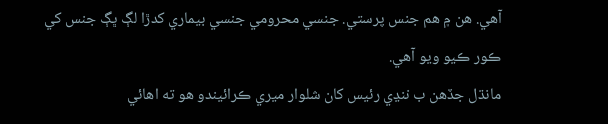آهي. هن ۾ هم جنس پرستي. جنسي محرومي جنسي بيماري کدڙا لڳ ڀڳ جنس کي ڪور ڪيو ويو آهي.
مانڌل جڏهن ب ننڍي رئيس کان شلوار ميري ڪرائيندو هو ته اهائي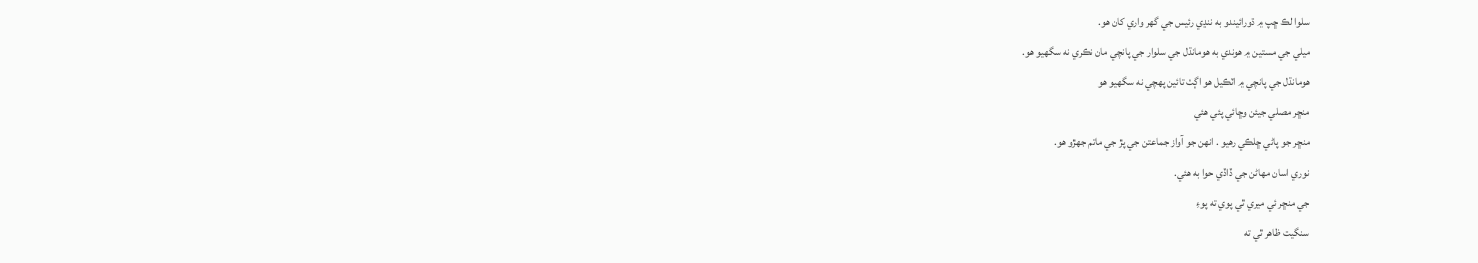سلوا لڪ ڇپ ۾ ڌورائيندو به ننڍي رئيس جي گهر واري کان هو.
ميلي جي مستين ۾ هوندي به هومانڌل جي سلوار جي پانچي مان نڪري نه سگهيو هو.
هومانڌل جي پانچي ۾ اٽڪيل هو اڳٺ تائين پهچي نه سگهيو هو
منڇر مصلي جيئن وڇائي پئي هئي
منڇر جو پاڻي ڇلڪي رهيو . انهن جو آواز جماعتن جي پڙ جي ماتم جهڙو هو.
نوري اسان مهاڻن جي ڏاڏي حوا به هئي.
جي منڇر ئي ميري ٿي پوي ته پوءِ
سنگيت ظاهر ٿي ته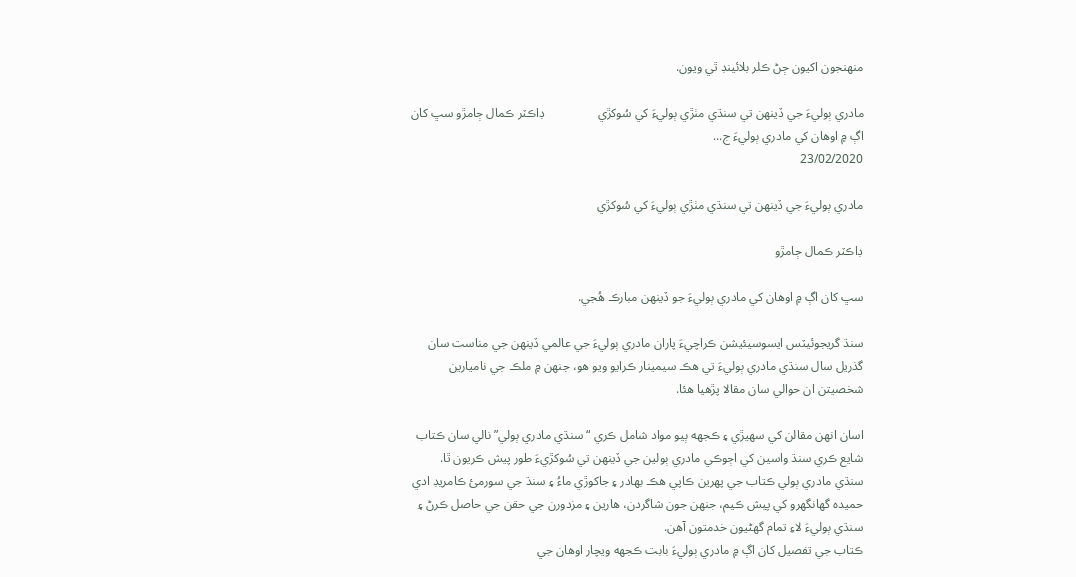منهنجون اکيون ڄڻ ڪلر بلائينڊ ٿي ويون.

مادري ٻوليءَ جي ڏينهن تي سنڌي مٺڙي ٻوليءَ کي سُوکڙي                 ڊاڪٽر ڪمال ڄامڙو سڀ کان اڳ ۾ اوهان کي مادري ٻوليءَ ج...
23/02/2020

مادري ٻوليءَ جي ڏينهن تي سنڌي مٺڙي ٻوليءَ کي سُوکڙي

ڊاڪٽر ڪمال ڄامڙو

سڀ کان اڳ ۾ اوهان کي مادري ٻوليءَ جو ڏينهن مبارڪ هُجي.

سنڌ گريجوئيٽس ايسوسيئيشن ڪراچيءَ پاران مادري ٻوليءَ جي عالمي ڏينهن جي مناست سان گذريل سال سنڌي مادري ٻوليءَ تي هڪ سيمينار ڪرايو ويو هو، جنهن ۾ ملڪ جي ناميارين شخصيتن ان حوالي سان مقالا پڙهيا هئا.

اسان انهن مقالن کي سهيڙي ۽ ڪجهه ٻيو مواد شامل ڪري “ سنڌي مادري ٻولي” نالي سان ڪتاب شايع ڪري سنڌ واسين کي اڄوڪي مادري ٻولين جي ڏينهن تي سُوکڙيءَ طور پيش ڪريون ٿا.
سنڌي مادري ٻولي ڪتاب جي پهرين ڪاپي هڪ بهادر ۽ جاکوڙي ماءُ ۽ سنڌ جي سورمئ ڪامريڊ ادي حميده گهانگهرو کي پيش ڪيم، جنهن جون شاگردن، هارين ۽ مزدورن جي حقن جي حاصل ڪرڻ ۽ سنڌي ٻوليءَ لاءِ تمام گهڻيون خدمتون آهن.
ڪتاب جي تفصيل کان اڳ ۾ مادري ٻوليءَ بابت ڪجهه ويچار اوهان جي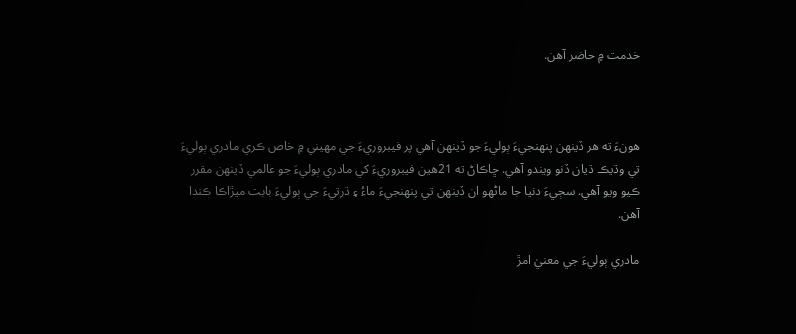خدمت ۾ حاضر آهن.



هونءَ ته هر ڏينهن پنهنجيءَ ٻوليءَ جو ڏينهن آهي پر فيبروريءَ جي مهيني ۾ خاص ڪري مادري ٻوليءَ تي وڌيڪ ڌيان ڏنو ويندو آهي. ڇاڪاڻ ته 21هين فيبروريءَ کي مادري ٻوليءَ جو عالمي ڏينهن مقرر ڪيو ويو آهي. سڄيءَ دنيا جا ماڻهو ان ڏينهن تي پنهنجيءَ ماءُ ۽ ڌرتيءَ جي ٻوليءَ بابت ميڙاڪا ڪندا آهن.

مادري ٻوليءَ جي معنيٰ امڙ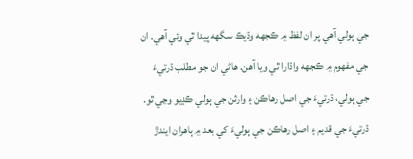جي ٻولي آهي پر ان لفظ ۾ ڪجهه وڌيڪ سگهه پيدا ٿي وئي آهي. ان جي مفهوم ۾ ڪجهه واڌارا ٿي ويا آهن. هاڻي ان جو مطلب ڌرتيءَ جي ٻولي، ڌرتيءَ جي اصل رهاڪن ۽ وارثن جي ٻولي ڪڍيو وڃي ٿو. ڌرتيءَ جي قديم ۽ اصل رهاڪن جي ٻوليءَ کي بعد ۾ ٻاهران ايندڙ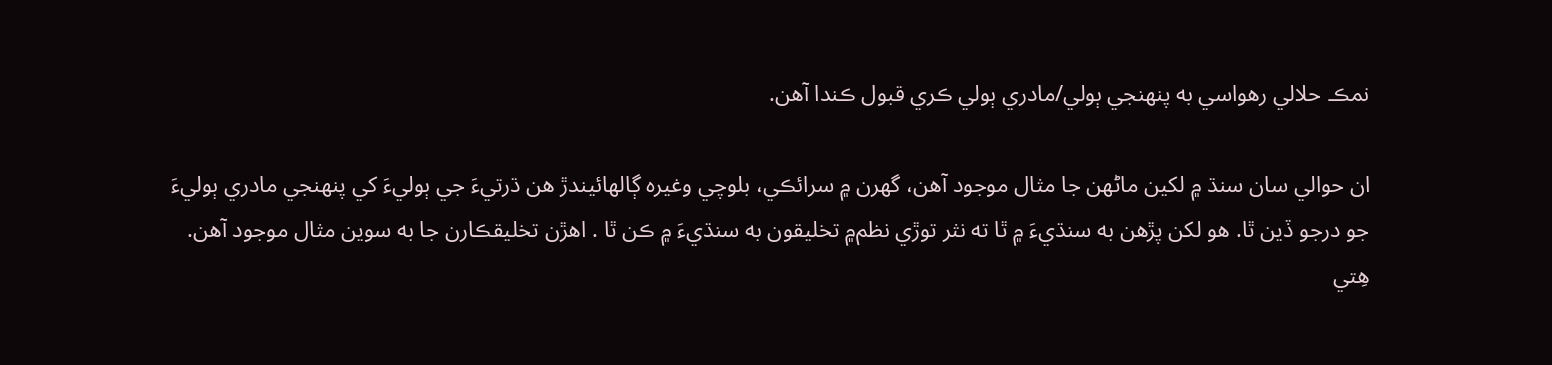نمڪ حلالي رهواسي به پنهنجي ٻولي/مادري ٻولي ڪري قبول ڪندا آهن.

ان حوالي سان سنڌ ۾ لکين ماڻهن جا مثال موجود آهن، گهرن ۾ سرائڪي، بلوچي وغيره ڳالهائيندڙ هن ڌرتيءَ جي ٻوليءَ کي پنهنجي مادري ٻوليءَ جو درجو ڏين ٿا. هو لکن پڙهن به سنڌيءَ ۾ ٿا ته نثر توڙي نظم۾ تخليقون به سنڌيءَ ۾ ڪن ٿا . اهڙن تخليقڪارن جا به سوين مثال موجود آهن. هِتي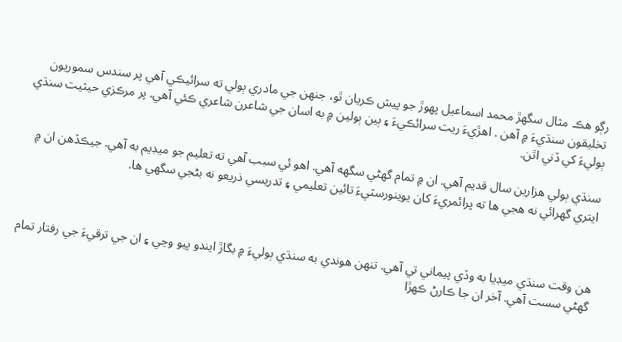رڳو هڪ مثال سگهڙ محمد اسماعيل پهوڙ جو پيش ڪريان ٿو، جنهن جي مادري ٻولي ته سرائيڪي آهي پر سندس سموريون تخليقون سنڌيءَ ۾ آهن . اهڙيءَ ريت سرائڪيءَ ۽ ٻين ٻولين ۾ به اسان جي شاعرن شاعري ڪئي آهي. پر مرڪزي حيثيت سنڌي ٻوليءَ کي ڏني اٿن.

سنڌي ٻولي هزارين سال قديم آهي. ان ۾ تمام گهڻي سگهه آهي. اهو ئي سبب آهي ته تعليم جو ميڊيم به آهي. جيڪڏهن ان ۾ ايتري گهرائي نه هجي ها ته پرائمريءَ کان يوينورسٽيءَ تائين تعليمي ۽ تدريسي ذريعو نه بڻجي سگهي ها.



هن وقت سنڌي ميڊيا به وڏي پيماني تي آهي. تنهن هوندي به سنڌي ٻوليءَ ۾ بگاڙ ايندو پيو وڃي ۽ ان جي ترقيءَ جي رفتار تمام گهڻي سست آهي. آخر ان جا ڪارڻ ڪهڙا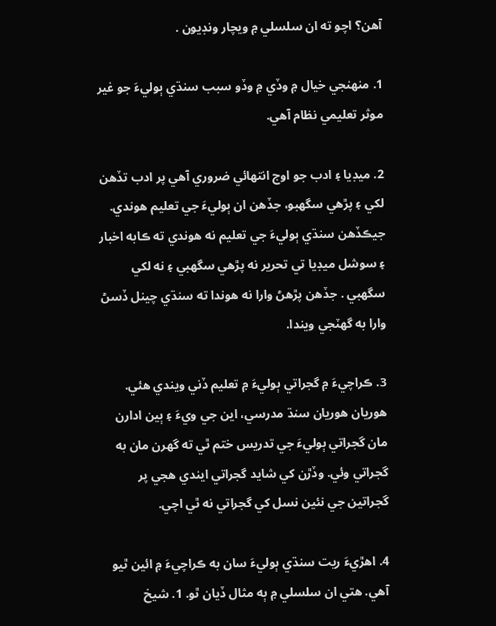آهن؟ اچو ته ان سلسلي ۾ ويچار ونڊيون .

1. منهنجي خيال ۾ وڏي ۾ وڏو سبب سنڌي ٻوليءَ جو غير موثر تعليمي نظام آهي.

2. ميڊيا ۽ ادب جو اوج انتهائي ضروري آهي پر ادب تڏهن لکي ۽ پڙهي سگهبو، جڏهن ان ٻوليءَ جي تعليم هوندي. جيڪڏهن سنڌي ٻوليءَ جي تعليم نه هوندي ته ڪابه اخبار ۽ سوشل ميڊيا تي تحرير نه پڙهي سگهبي ۽ نه لکي سگهبي . جڏهن پڙهڻ وارا نه هوندا ته سنڌي چينل ڏسڻ وارا به گهٽجي ويندا.

3. ڪراچيءَ ۾ گجراتي ٻوليءَ ۾ تعليم ڏني ويندي هئي. هوريان هوريان سنڌ مدرسي، اين جي ويءَ ۽ ٻين ادارن مان گجراتي ٻوليءَ جي تدريس ختم ٿي ته گهرن مان به گجراتي وئي. وڏڙن کي شايد گجراتي ايندي هجي پر گجراتين جي نئين نسل کي گجراتي نه ٿي اچي.

4. اهڙيءَ ريت سنڌي ٻوليءَ سان به ڪراچيءَ ۾ ائين ٿيو آهي. هتي ان سلسلي ۾ ٻه مثال ڏيان ٿو. 1. شيخ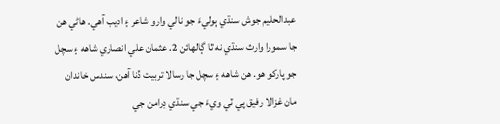عبدالحليم جوش سنڌي ٻوليءَ جو نالي وارو شاعر ۽ اديب آهي. هاڻي هن جا سمورا وارث سنڌي نه ٿا ڳالهائن 2. عثمان علي انصاري شاهه ۽ سچل جو پارکو هو. هن شاهه ۽ سچل جا رسالا تربيت ڏنا آهن، سندس خاندان مان غزالا رفيق پي ٽي ويءَ جي سنڌي ڊرامن جي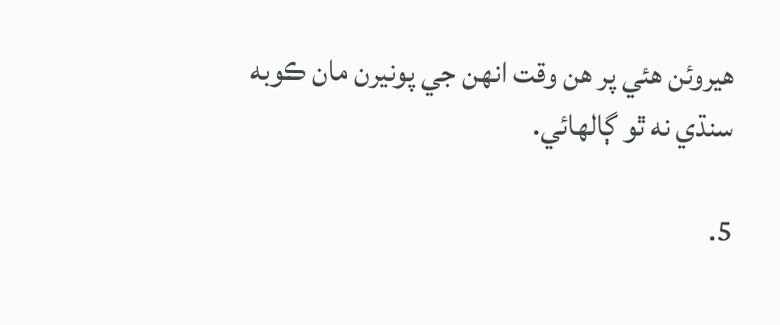هيروئن هئي پر هن وقت انهن جي پونيرن مان ڪوبه سنڌي نه ٿو ڳالهائي.

5.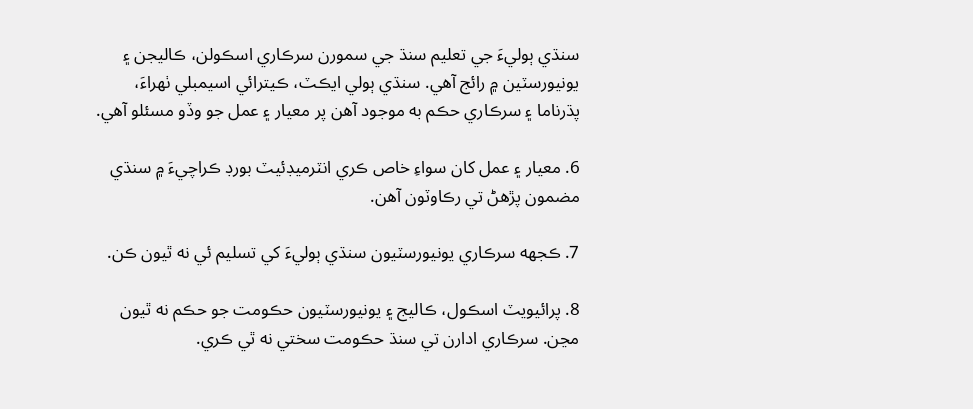سنڌي ٻوليءَ جي تعليم سنڌ جي سمورن سرڪاري اسڪولن، ڪاليجن ۽ يونيورسٽين ۾ رائج آهي. سنڌي ٻولي ايڪٽ، ڪيترائي اسيمبلي ٺهراءَ، پڌرناما ۽ سرڪاري حڪم به موجود آهن پر معيار ۽ عمل جو وڏو مسئلو آهي.

6. معيار ۽ عمل کان سواءِ خاص ڪري انٽرميڊئيٽ بورڊ ڪراچيءَ ۾ سنڌي مضمون پڙهڻ تي رڪاوٽون آهن.

7. ڪجهه سرڪاري يونيورسٽيون سنڌي ٻوليءَ کي تسليم ئي نه ٿيون ڪن.

8. پرائيويٽ اسڪول، ڪاليج ۽ يونيورسٽيون حڪومت جو حڪم نه ٿيون مڃن. سرڪاري ادارن تي سنڌ حڪومت سختي نه ٿي ڪري.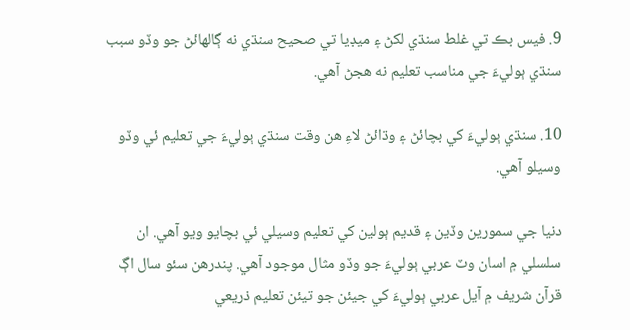9. فيس بڪ تي غلط سنڌي لکڻ ۽ ميڊيا تي صحيح سنڌي نه ڳالهائڻ جو وڏو سبب سنڌي ٻوليءَ جي مناسب تعليم نه هجڻ آهي.

10. سنڌي ٻوليءَ کي بچائڻ ۽ وڌائڻ لاءِ هن وقت سنڌي ٻوليءَ جي تعليم ئي وڏو وسيلو آهي.

دنيا جي سمورين وڏين ۽ قديم ٻولين کي تعليم وسيلي ئي بچايو ويو آهي. ان سلسلي ۾ اسان وٽ عربي ٻوليءَ جو وڏو مثال موجود آهي. پندرهن سئو سال اڳ قرآن شريف ۾ آيل عربي ٻوليءَ کي جيئن جو تيئن تعليم ذريعي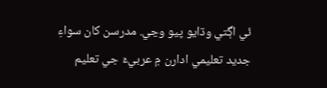ئي اڳتي وڌايو پيو وڃي. مدرسن کان سواءِ جديد تعليمي ادارن ۾ عربيءَ جي تعليم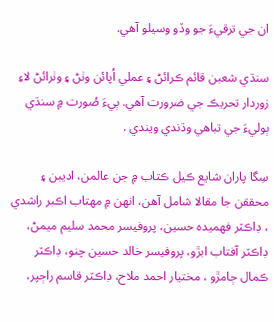ان جي ترقيءَ جو وڏو وسيلو آهي.

سنڌي شعبن قائم ڪرائڻ ۽ عملي اُپائن وٺڻ ۽ وٺرائڻ لاءِ زوردار تحريڪ جي ضرورت آهي. ٻيءَ صُورت ۾ سنڌي ٻوليءَ جي تباهي وڌندي ويندي .

سِگا پاران شايع ڪيل ڪتاب ۾ جن عالمن، اديبن ۽ محققن جا مقالا شامل آهن، انهن ۾ مهتاب اڪبر راشدي ، ڊاڪٽر فهميده حسين، پروفيسر محمد سليم ميمڻ، ڊاڪٽر آفتاب ابڙو، پروفيسر خالد حسين چنو، ڊاڪٽر ڪمال ڄامڙو ، مختيار احمد ملاح، ڊاڪٽر قاسم راڄپر،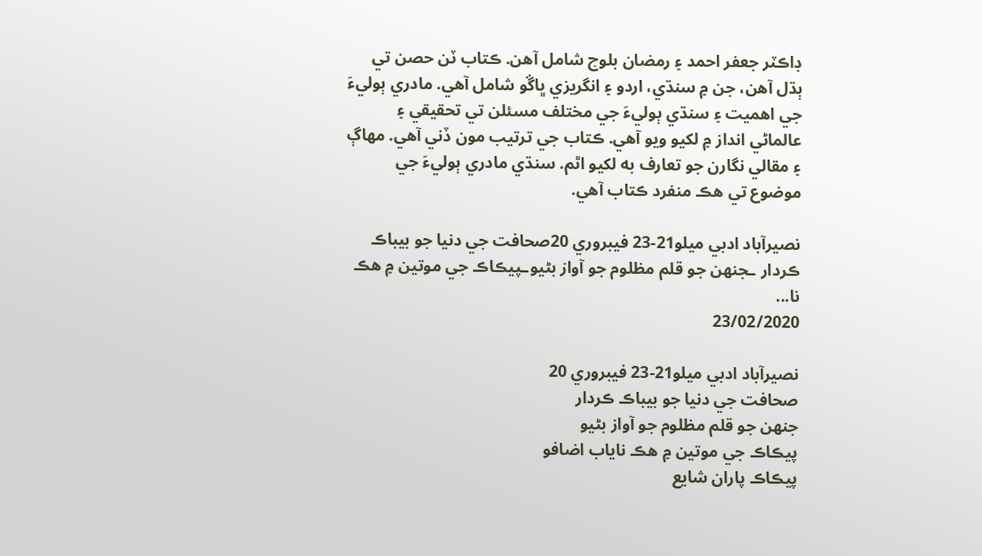ڊاڪٽر جعفر احمد ۽ رمضان بلوچ شامل آهن. ڪتاب ٽن حصن تي ٻڌل آهن، جن ۾ سنڌي، اردو ۽ انگريزي ڀاڱو شامل آهي. مادري ٻوليءَ جي اهميت ۽ سنڌي ٻوليءَ جي مختلف مسئلن تي تحقيقي ۽ عالماڻي انداز ۾ لکيو ويو آهي. ڪتاب جي ترتيب مون ڏني آهي. مهاڳ ۽ مقالي نگارن جو تعارف به لکيو اٿم. سنڌي مادري ٻوليءَ جي موضوع تي هڪ منفرد ڪتاب آهي.

نصيرآباد ادبي ميلو21-23 فيبروري 20صحافت جي دنيا جو بيباڪ ڪردار ـجنھن جو قلم مظلوم جو آواز بڻيوـپيڪاڪ جي موتين ۾ ھڪ نا...
23/02/2020

نصيرآباد ادبي ميلو21-23 فيبروري 20
صحافت جي دنيا جو بيباڪ ڪردار
جنھن جو قلم مظلوم جو آواز بڻيو
پيڪاڪ جي موتين ۾ ھڪ ناياب اضافو
پيڪاڪ پاران شايع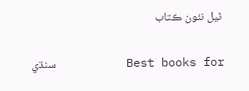ٿيل نئون ڪتاب

Best books for          سنڌي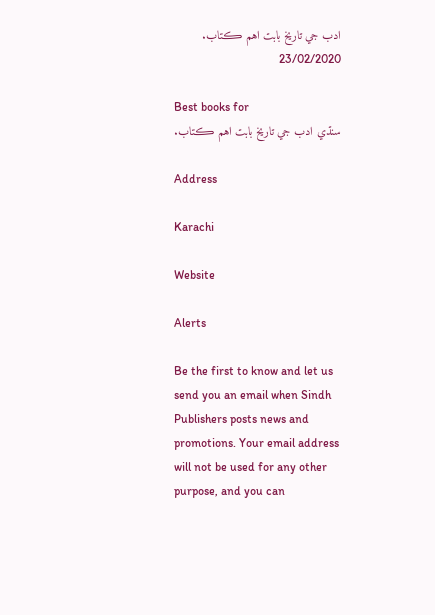ادب جي تاريخ بابت اهم ڪتاب.
23/02/2020

Best books for
سنڌي ادب جي تاريخ بابت اهم ڪتاب.

Address

Karachi

Website

Alerts

Be the first to know and let us send you an email when Sindh Publishers posts news and promotions. Your email address will not be used for any other purpose, and you can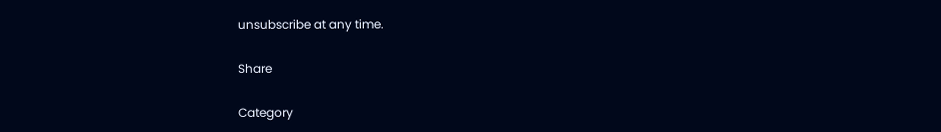unsubscribe at any time.

Share

Category